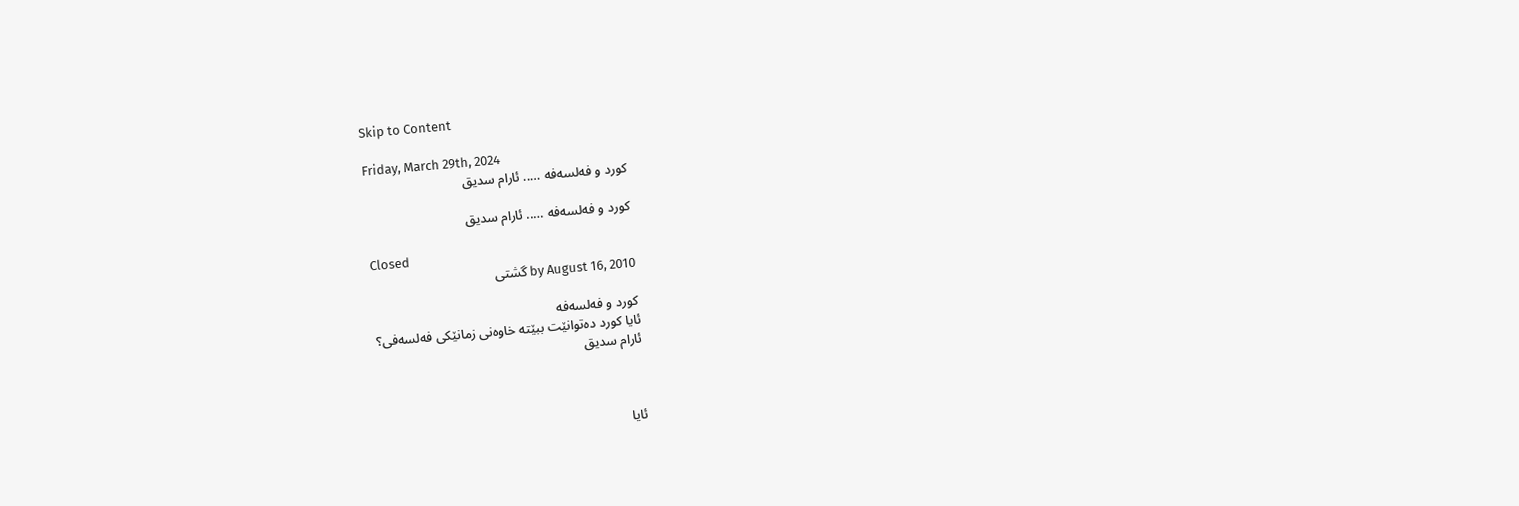Skip to Content

Friday, March 29th, 2024
كورد و فه‌لسه‌فه‌ ….. ئارام سدیق

كورد و فه‌لسه‌فه‌ ….. ئارام سدیق

Closed
by August 16, 2010 گشتی

كورد و فه‌لسه‌فه‌
ئایا كورد ده‌توانێت ببێته‌ خاوه‌نی زمانێكی فه‌لسه‌فی؟
ئارام سدیق



ئایا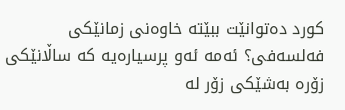كورد ده‌توانێت ببێته‌ خاوه‌نی زمانێكی فه‌لسه‌فی؟ ئه‌مه‌ ئه‌و پرسیاره‌یه‌ كه‌ ساڵانێكی زۆره‌ به‌شێكی زۆر له‌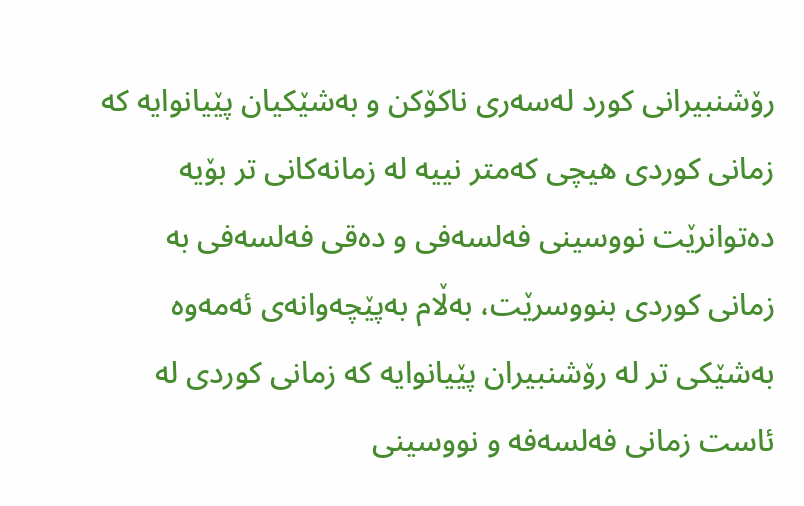رۆشنبیرانی كورد له‌سه‌ری ناكۆكن و به‌شێكیان پێیانوایه‌ كه‌ زمانی كوردی هیچی كه‌متر نییه‌ له‌ زمانه‌كانی تر بۆیه‌ ده‌توانرێت نووسینی فه‌لسه‌فی و ده‌قی فه‌لسه‌فی به‌ زمانی كوردی بنووسرێت، به‌ڵام به‌پێچه‌وانه‌ی ئه‌مه‌وه‌ به‌شێكی تر له‌ رۆشنبیران پێیانوایه‌ كه‌ زمانی كوردی له‌ ئاست زمانی فه‌لسه‌فه‌ و نووسینی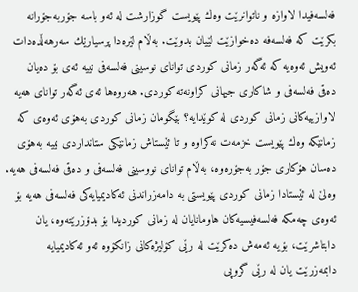فه‌لسه‌فیدا لاوازه‌ و ناتوانرێت وه‌ك پێویست گوزارشت له‌ ئه‌و باسه‌ جۆربه‌جۆرانه‌ بكرێت كه‌ فه‌لسه‌فه‌ ده‌خوازێت لێیان بدوێت. به‌ڵام لێره‌دا پرسیارێك سه‌رهه‌ڵده‌دات ئه‌ویش ئه‌وه‌یه‌ كه‌ ئه‌گه‌ر زمانی كوردی توانای نوسینی فه‌لسه‌فی نییه‌ ئه‌ی بۆ ده‌یان ده‌قی فه‌لسه‌فی و شاكاری جیهانی كراونه‌ته‌ كوردی. هه‌روه‌ها ئه‌ی ئه‌گه‌ر توانای هه‌یه‌ لاوازییه‌كانی زمانی كوردی له‌ كوێدایه‌؟ بێگومان زمانی كوردی به‌هۆی ئه‌وه‌ی كه‌ زمانێكه‌ وه‌ك پێویست خزمه‌ت نه‌كراوه‌ و تا ئێستاش زمانێكی ستانداردی نییه‌ به‌هۆی ده‌سان هۆكاری جۆر به‌جۆره‌وه‌، به‌ڵام توانای نووسینی فه‌لسه‌فی و ده‌قی فه‌لسه‌فی هه‌یه‌. وه‌لێ‌ له‌ ئێستادا زمانی كوردی پێویستی به‌ دامه‌زراندنی ئه‌كادیمیایه‌كی فه‌لسه‌فی هه‌یه‌ بۆ ئه‌وه‌ی چه‌مكه‌ فه‌لسه‌فیسیه‌كان هاومانایان له‌ زمانی كوردیدا بۆ بدۆزرێته‌وه‌، یان دابتاشرێت، بۆیه‌ ئه‌مه‌ش ده‌كرێت له‌ رێی كۆلیژه‌كانی زانكۆوه‌ ئه‌و ئه‌كادیمیایه‌ دابمه‌زرێت یان له‌ رێی گروپی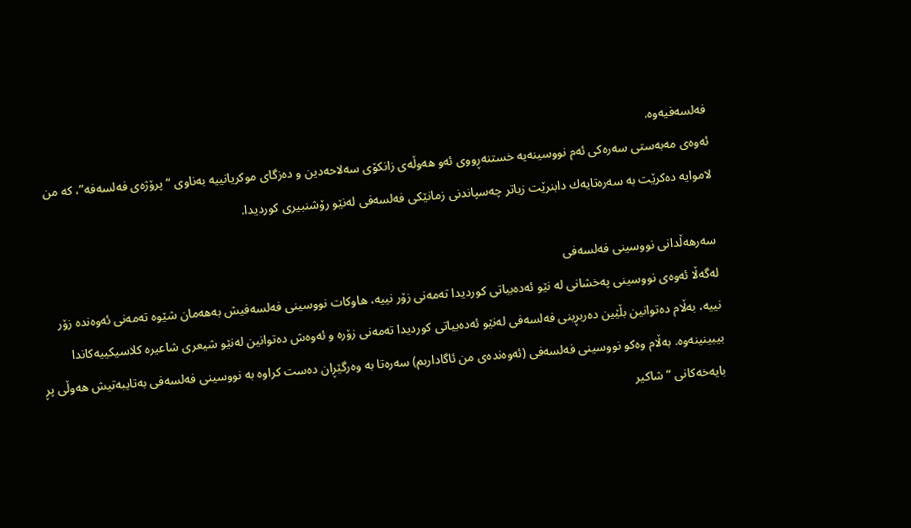فه‌لسه‌فیه‌وه‌.
ئه‌وه‌ی مه‌به‌ستی سه‌ره‌كی ئه‌م نووسینه‌یه‌ خستنه‌ڕووی ئه‌و هه‌وڵه‌ی زانكۆی سه‌لاحه‌دین و ده‌زگای موكریانییه‌ به‌ناوی “پرۆژه‌ی فه‌لسه‌فه‌”، كه‌ من لاموایه‌ ده‌كرێت به‌ سه‌ره‌تایه‌ك دابنرێت زیاتر چه‌سپاندنی زمانێكی فه‌لسه‌فی له‌نێو رۆشنبیری كوردیدا.

سه‌رهه‌ڵدانی نووسینی فه‌لسه‌فی
له‌گه‌ڵا ئه‌وه‌ی نووسینی په‌خشانی له‌ نێو ئه‌ده‌بیاتی كوردیدا ته‌مه‌نی زۆر نییه‌، هاوكات نووسینی فه‌لسه‌فیش به‌هه‌مان شێوه‌ ته‌مه‌نی ئه‌وه‌نده‌ زۆر نییه‌، به‌ڵام ده‌توانین بڵێین ده‌ربڕینی فه‌لسه‌فی له‌نێو ئه‌ده‌بیاتی كوردیدا ته‌مه‌نی زۆره‌ و ئه‌وه‌ش ده‌توانین له‌نێو شیعری شاعیره‌ كلاسیكییه‌كاندا بیبینینه‌وه‌. به‌ڵام وه‌كو نووسینی فه‌لسه‌فی (ئه‌وه‌نده‌ی من ئاگاداربم) سه‌ره‌تا به‌ وه‌رگێڕان ده‌ست كراوه‌ به‌ نووسینی فه‌لسه‌فی به‌تایبه‌تیش هه‌وڵی پڕ بایه‌خه‌كانی “شاكیر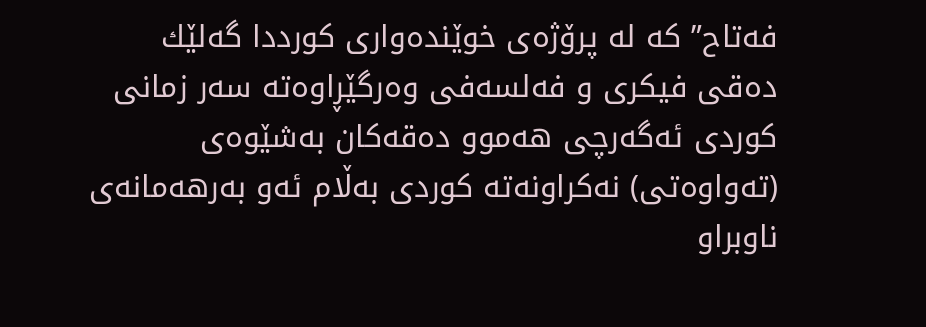فه‌تاح” كه‌ له‌ پرۆژه‌ی خوێنده‌واری كورددا گه‌لێك ده‌قی فیكری و فه‌لسه‌فی وه‌رگێڕاوه‌ته‌ سه‌ر زمانی كوردی ئه‌گه‌رچی هه‌موو ده‌قه‌كان به‌شێوه‌ی (ته‌واوه‌تی) نه‌كراونه‌ته‌ كوردی به‌ڵام ئه‌و به‌رهه‌مانه‌ی ناوبراو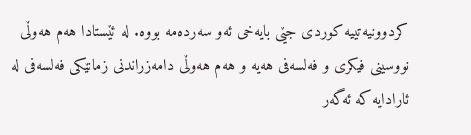كردوونیه‌تییه‌ كوردی جێی بایه‌خی ئه‌و سه‌رده‌مه‌ بووه‌. له‌ ئێستادا هه‌م هه‌وڵی نووسینی فیكری و فه‌لسه‌فی هه‌یه‌ و هه‌م هه‌وڵی دامه‌زراندنی زمانێكی فه‌لسه‌فی له‌ ئارادایه‌ كه‌ ئه‌گه‌ر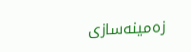زه‌مینه‌سازی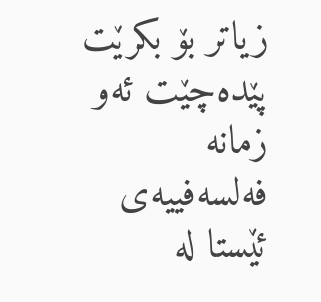زیاتر بۆ بكرێت پێده‌چێت ئه‌و زمانه‌ فه‌لسه‌فییه‌ی ئێستا له‌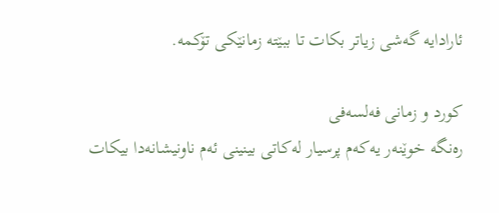ئارادایه‌ گه‌شی زیاتر بكات تا ببێته‌ زمانێكی تۆكمه‌.

كورد و زمانی فه‌لسه‌فی
ره‌نگه‌ خوێنه‌ر یه‌كه‌م پرسیار له‌كاتی بینینی ئه‌م ناونیشانه‌دا بیكات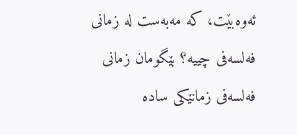ئه‌وه‌بێت، كه‌ مه‌به‌ست له‌ زمانی فه‌لسه‌فی چییه‌؟ بێگومان زمانی فه‌لسه‌فی زمانێكی ساده‌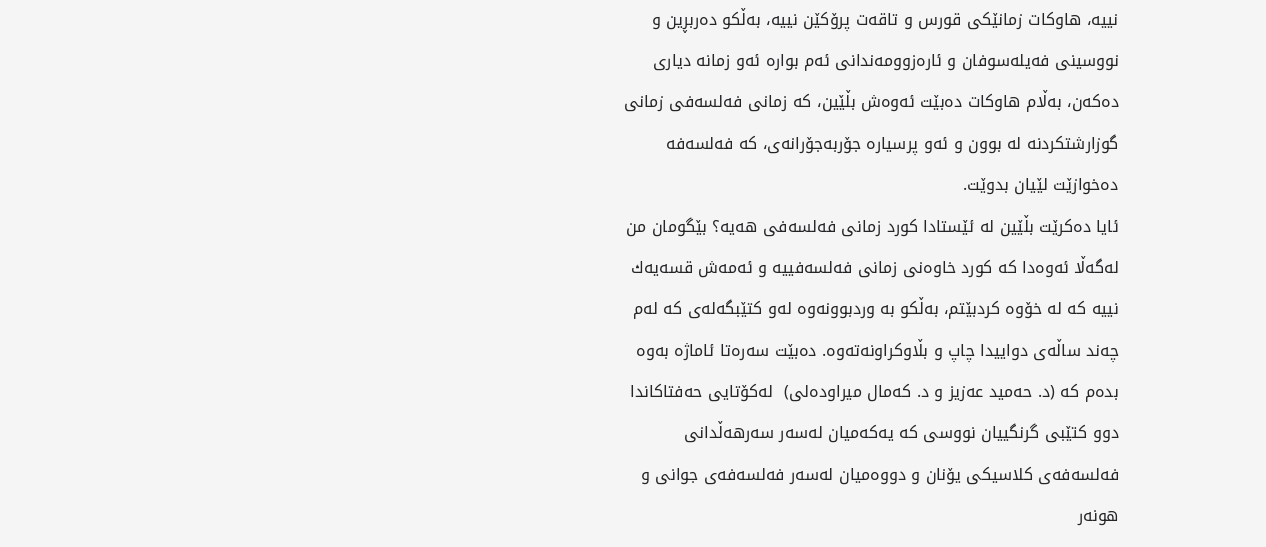نییه‌، هاوكات زمانێكی قورس و تاقه‌ت پرۆكێن نییه‌، به‌ڵكو ده‌ربڕین و نووسینی فه‌یله‌سوفان و ئاره‌زوومه‌ندانی ئه‌م بواره‌ ئه‌و زمانه‌ دیاری ده‌كه‌ن، به‌ڵام هاوكات ده‌بێت ئه‌وه‌ش بڵێین، كه‌ زمانی فه‌لسه‌فی زمانی گوزارشتكردنه‌ له‌ بوون و ئه‌و پرسیاره‌ جۆربه‌جۆرانه‌ی، كه‌ فه‌لسه‌فه‌ ده‌خوازێت لێیان بدوێت.
ئایا ده‌كرێت بڵێین له‌ ئێستادا كورد زمانی فه‌لسه‌فی هه‌یه‌؟ بێگومان من له‌گه‌ڵا ئه‌وه‌دا كه‌ كورد خاوه‌نی زمانی فه‌لسه‌فییه‌ و ئه‌مه‌ش قسه‌یه‌ك نییه‌ كه‌ له‌ خۆوه‌ كردبێتم، به‌ڵكو به‌ وردبوونه‌وه‌ له‌و كتێبگه‌له‌ی كه‌ له‌م چه‌ند ساڵه‌ی دواییدا چاپ و بڵاوكراونه‌ته‌وه‌. ده‌بێت سه‌ره‌تا ئاماژه‌ به‌وه‌ بده‌م كه‌ (د. حه‌مید عه‌زیز و د. كه‌مال میراوده‌لی)  له‌كۆتایی حه‌فتاكاندا دوو كتێبی گرنگییان نووسی كه‌ یه‌كه‌میان له‌سه‌ر سه‌رهه‌ڵدانی فه‌لسه‌فه‌ی كلاسیكی یۆنان و دووه‌میان له‌سه‌ر فه‌لسه‌فه‌ی جوانی و هونه‌ر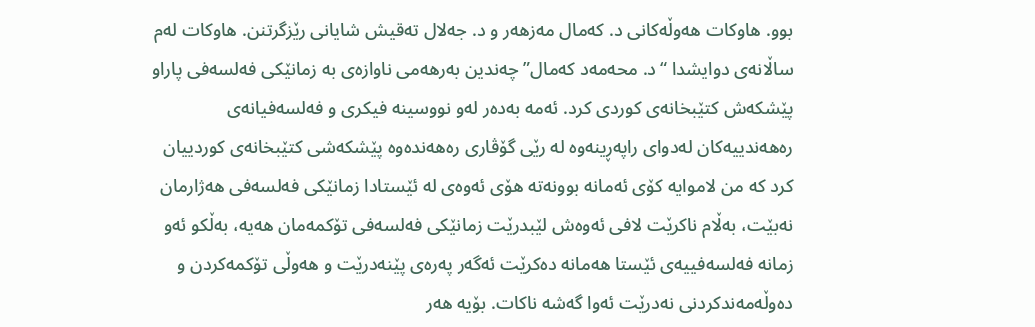بوو. هاوكات هه‌وڵه‌كانی د. كه‌مال مه‌زهه‌ر و د. جه‌لال ته‌قیش شایانی رێزگرتنن. هاوكات له‌م ساڵانه‌ی دوایشدا “د. محه‌مه‌د كه‌مال” چه‌ندین به‌رهه‌می ناوازه‌ی به‌ زمانێكی فه‌لسه‌فی پاراو پێشكه‌ش كتێبخانه‌ی كوردی كرد. ئه‌مه‌ به‌ده‌ر له‌و نووسینه‌ فیكری و فه‌لسه‌فیانه‌ی ره‌هه‌ندییه‌كان له‌دوای راپه‌ڕینه‌وه‌ له‌ رێی گۆڤاری ره‌هه‌نده‌وه‌ پێشكه‌شی كتێبخانه‌ی كوردییان كرد كه‌ من لاموایه‌ كۆی ئه‌مانه‌ بوونه‌ته‌ هۆی ئه‌وه‌ی له‌ ئێستادا زمانێكی فه‌لسه‌فی هه‌ژارمان نه‌بێت، به‌ڵام ناكرێت لافی ئه‌وه‌ش لێبدرێت زمانێكی فه‌لسه‌فی تۆكمه‌مان هه‌یه‌، به‌ڵكو ئه‌و زمانه‌ فه‌لسه‌فییه‌ی ئێستا هه‌مانه‌ ده‌كرێت ئه‌گه‌ر په‌ره‌ی پێنه‌درێت و هه‌وڵی تۆكمه‌كردن و ده‌وڵه‌مه‌ندكردنی نه‌درێت ئه‌وا گه‌شه‌ ناكات. بۆیه‌ هه‌ر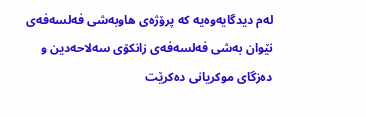له‌م دیدگایه‌وه‌یه‌ كه‌ پرۆژه‌ی هاوبه‌شی فه‌لسه‌فه‌ی نێوان به‌شی فه‌لسه‌فه‌ی زانكۆی سه‌لاحه‌دین و ده‌زگای موكریانی ده‌كرێت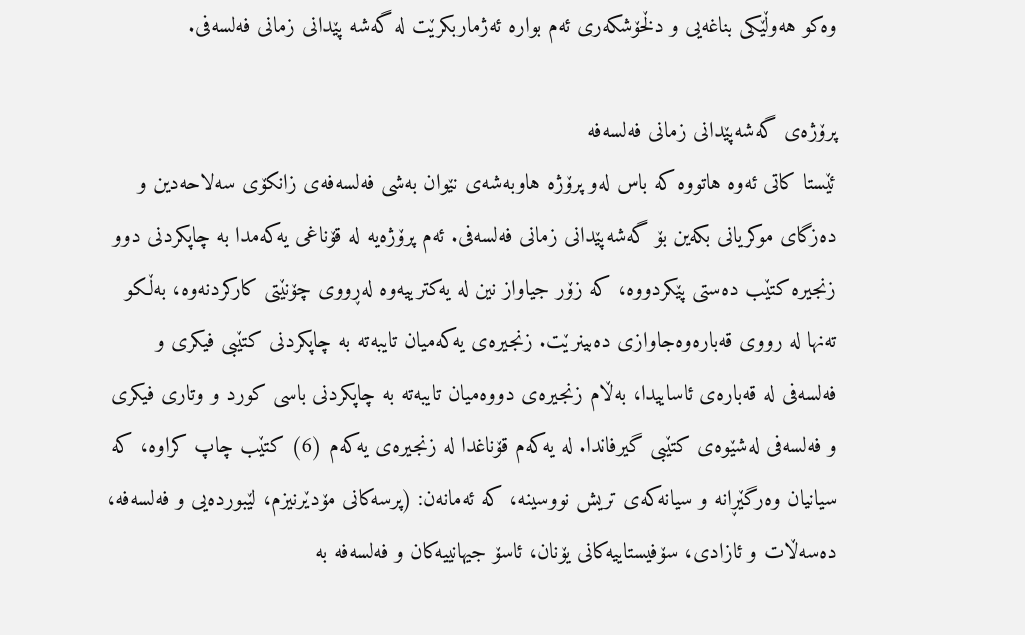وه‌كو هه‌وڵێكی بناغه‌یی و دڵخۆشكه‌ری ئه‌م بواره‌ ئه‌ژماربكرێت له‌ گه‌شه‌ پێدانی زمانی فه‌لسه‌فی.

پرۆژه‌ی گه‌شه‌پێدانی زمانی فه‌لسه‌فه‌
ئێستا كاتی ئه‌وه‌ هاتووه‌ كه‌ باس له‌و پرۆژه‌ هاوبه‌شه‌ی نێوان به‌شی فه‌لسه‌فه‌ی زانكۆی سه‌لاحه‌دین و ده‌زگای موكریانی بكه‌ین بۆ گه‌شه‌پێدانی زمانی فه‌لسه‌فی. ئه‌م پرۆژه‌یه‌ له‌ قۆناغی یه‌كه‌مدا به‌ چاپكردنی دوو زنجیره‌ كتێب ده‌ستی پێكردووه‌، كه‌ زۆر جیاواز نین له‌ یه‌كترییه‌وه‌ له‌ڕووی چۆنێتی كاركردنه‌وه‌، به‌ڵكو ته‌نها له‌ رووی قه‌باره‌وه‌جاوازی ده‌بینرێت. زنجیره‌ی یه‌كه‌میان تایبه‌ته‌ به‌ چاپكردنی كتێبی فیكری و فه‌لسه‌فی له‌ قه‌باره‌ی ئاساییدا، به‌ڵام زنجیره‌ی دووه‌میان تایبه‌ته‌ به‌ چاپكردنی باسی كورد و وتاری فیكری و فه‌لسه‌فی له‌شێوه‌ی كتێبی گیرفاندا. له‌ یه‌كه‌م قۆناغدا له‌ زنجیره‌ی یه‌كه‌م (6) كتێب چاپ كراوه‌، كه‌ سیانیان وه‌رگێڕانه‌ و سیانه‌كه‌ی تریش نووسینه‌، كه‌ ئه‌مانه‌ن: (پرسه‌كانی مۆدێرنیزم، لێبورده‌یی و فه‌لسه‌فه‌، ده‌سه‌ڵات و ئازادی، سۆفیستاییه‌كانی یۆنان، ئاسۆ جیهانییه‌كان و فه‌لسه‌فه‌ به‌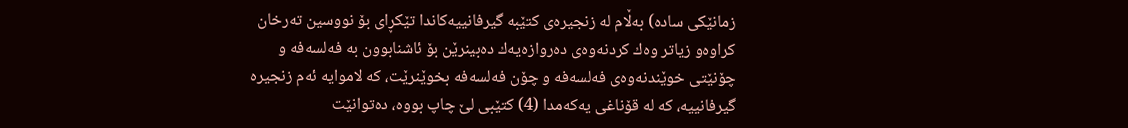زمانێكی ساده‌) به‌ڵام له‌ زنجیره‌ی كتێبه‌ گیرفانییه‌كاندا تێكڕای بۆ نووسین ته‌رخان كراوه‌و زیاتر وه‌ك كردنه‌وه‌ی ده‌روازه‌یه‌ك ده‌بینرێن بۆ ئاشنابوون به‌ فه‌لسه‌فه‌ و چۆنێتی خوێندنه‌وه‌ی فه‌لسه‌فه‌ و چۆن فه‌لسه‌فه‌ بخوێنرێت، كه‌ لاموایه‌ ئه‌م زنجیره‌ گیرفانییه‌، كه‌ له‌ قۆناغی یه‌كه‌مدا (4) كتێبی لێ چاپ بووه‌، ده‌توانێت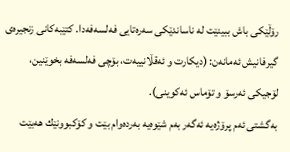رۆڵێكی باش ببینێت له‌ ناساندێكی سه‌ره‌تایی فه‌لسه‌فه‌دا. كتێبه‌كانی زنجیره‌ی گیرفانیش ئه‌مانه‌ن: (دیكارت و ئه‌قڵانییه‌ت، بۆچی فه‌لسه‌فه‌ بخوێنین، لۆجیكی ئه‌رسۆ و تۆماس ئه‌كوینی).
به‌گشتی ئه‌م پرۆژه‌یه‌ ئه‌گه‌ر به‌م شێوه‌یه‌ به‌رده‌وام بێت و كۆكبوونێك هه‌بێت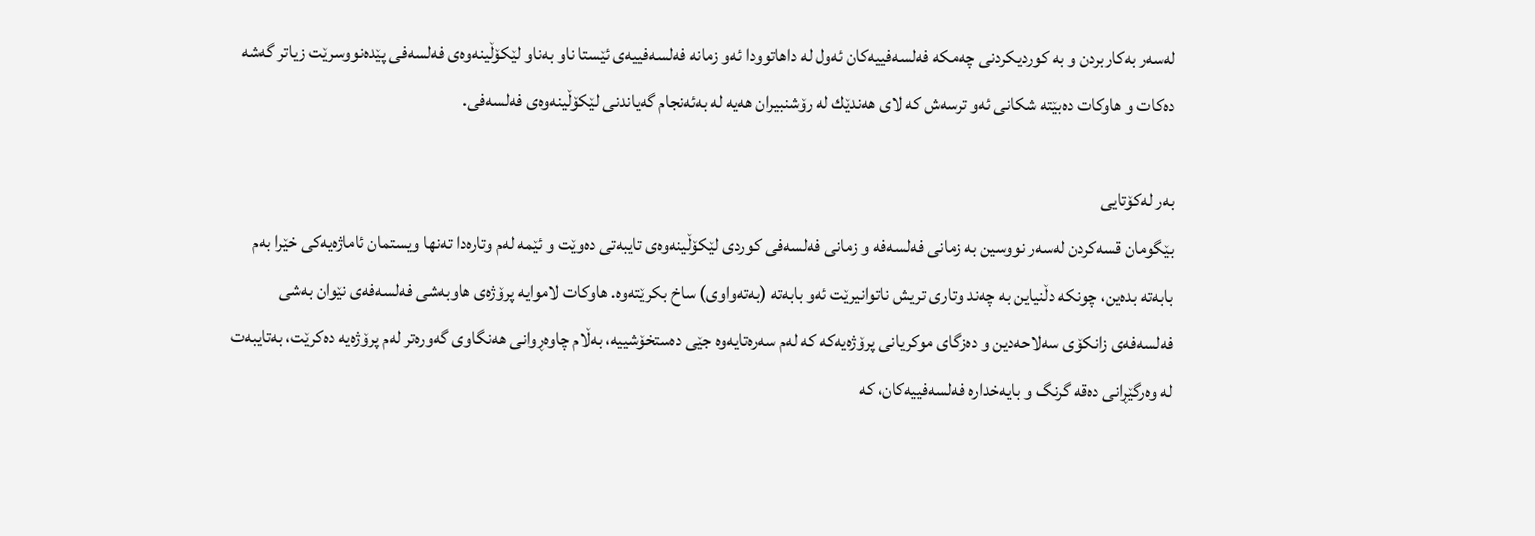له‌سه‌ر به‌كاربردن و به‌ كوردیكردنی چه‌مكه‌ فه‌لسه‌فییه‌كان ئه‌ول له‌ داهاتوودا ئه‌و زمانه‌ فه‌لسه‌فییه‌ی ئێستا ناو به‌ناو لێكۆڵینه‌وه‌ی فه‌لسه‌فی پێده‌نووسرێت زیاتر گه‌شه‌ ده‌كات و هاوكات ده‌بێته‌ شكانی ئه‌و ترسه‌ش كه‌ لای هه‌ندێك له‌ رۆشنبیران هه‌یه‌ له‌ به‌ئه‌نجام گه‌یاندنی لێكۆڵینه‌وه‌ی فه‌لسه‌فی.

به‌ر له‌كۆتایی
بێگومان قسه‌كردن له‌سه‌ر نووسین به‌ زمانی فه‌لسه‌فه‌ و زمانی فه‌لسه‌فی كوردی لێكۆڵینه‌وه‌ی تایبه‌تی ده‌وێت و ئێمه‌ له‌م وتاره‌دا ته‌نها ویستمان ئاماژه‌یه‌كی خێرا به‌م بابه‌ته‌ بده‌ین، چونكه‌ دڵنیاین به‌ چه‌ند وتاری تریش ناتوانیرێت ئه‌و بابه‌ته‌ (به‌ته‌واوی) ساخ بكرێته‌وه‌. هاوكات لاموایه‌ پرۆژه‌ی هاوبه‌شی فه‌لسه‌فه‌ی نێوان به‌شی فه‌لسه‌فه‌ی زانكۆی سه‌لاحه‌دین و ده‌زگای موكریانی پرۆژه‌یه‌كه‌ كه‌ له‌م سه‌ره‌تایه‌وه‌ جێی ده‌ستخۆشییه‌، به‌ڵام چاوه‌ڕوانی هه‌نگاوی گه‌وره‌تر له‌م پرۆژه‌یه‌ ده‌كرێت، به‌تایبه‌ت له‌ وه‌رگێڕانی ده‌قه‌ گرنگ و بایه‌خداره‌ فه‌لسه‌فییه‌كان، كه‌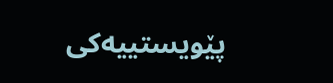پێویستییه‌كی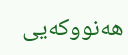هه‌نووكه‌یی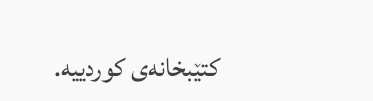كتێبخانه‌ی كوردییه‌.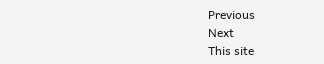Previous
Next
This site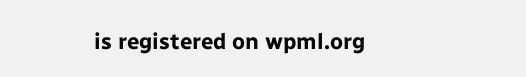is registered on wpml.org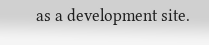as a development site.